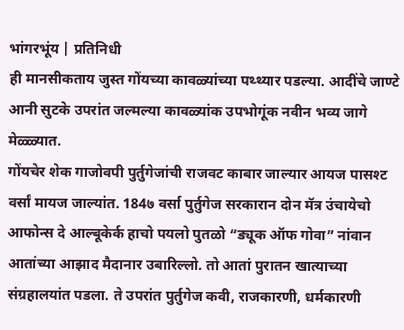भांगरभूंय | प्रतिनिधी
ही मानसीकताय जुस्त गोंयच्या कावळ्यांच्या पथ्थ्यार पडल्या. आदींचे जाण्टे आनी सुटके उपरांत जल्मल्या कावळ्यांक उपभोगूंक नवीन भव्य जागे मेळ्ळ्यात.
गोंयचेर शेक गाजोवपी पुर्तुगेजांची राजवट काबार जाल्यार आयज पासश्ट वर्सां मायज जाल्यांत. 184७ वर्सा पुर्तुगेज सरकारान दोन मॅत्र उंचायेचो आफोन्स दे आल्बूकेर्क हाचो पयलो पुतळो “ड्यूक ऑफ गोवा” नांवान आतांच्या आझाद मैदानार उबारिल्लो. तो आतां पुरातन खात्याच्या संग्रहालयांत पडला. ते उपरांत पुर्तुगेज कवी, राजकारणी, धर्मकारणी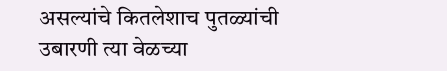असल्यांचे कितलेशाच पुतळ्यांची उबारणी त्या वेळच्या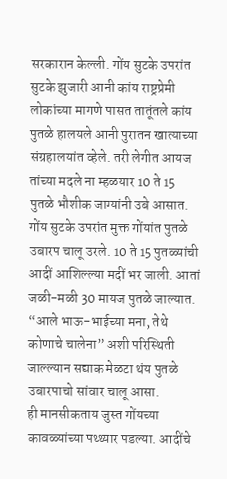सरकारान केल्ली. गोंय सुटके उपरांत सुटके झुजारी आनी कांय राष्ट्रप्रेमी लोकांच्या मागणे पासत तातूंतले कांय पुतळे हालयले आनी पुरातन खात्याच्या संग्रहालयांत व्हेले. तरी लेगीत आयज तांच्या मदले ना म्हळयार 10 ते 15 पुतळे भौशीक जाग्यांनी उबे आसात. गोंय सुटके उपरांत मुक्त गोंयांत पुतळे उबारप चालू उरले. 10 ते 15 पुतळ्यांची आदीं आशिल्ल्या मदीं भर जाली. आतां जळी-मळी 30 मायज पुतळे जाल्यात. “आले भाऊ-भाईच्या मना, तेथे कोणाचे चालेना” अशी परिस्थिती जाल्ल्यान सद्याक मेळटा थंय पुतळे उबारपाचो सांवार चालू आसा.
ही मानसीकताय जुस्त गोंयच्या कावळ्यांच्या पथ्थ्यार पडल्या. आदींचे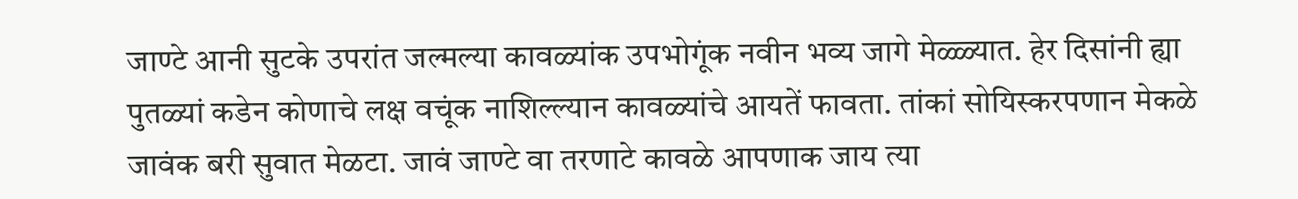जाण्टे आनी सुटके उपरांत जल्मल्या कावळ्यांक उपभोगूंक नवीन भव्य जागे मेळ्ळ्यात. हेर दिसांनी ह्या पुतळ्यां कडेन कोणाचे लक्ष वचूंक नाशिल्ल्यान कावळ्यांचे आयतें फावता. तांकां सोयिस्करपणान मेकळे जावंक बरी सुवात मेळटा. जावं जाण्टे वा तरणाटे कावळे आपणाक जाय त्या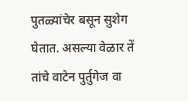पुतळ्यांचेर बसून सुशेग घेतात. असल्या वेळार तें तांचे वाटेन पुर्तुगेज वा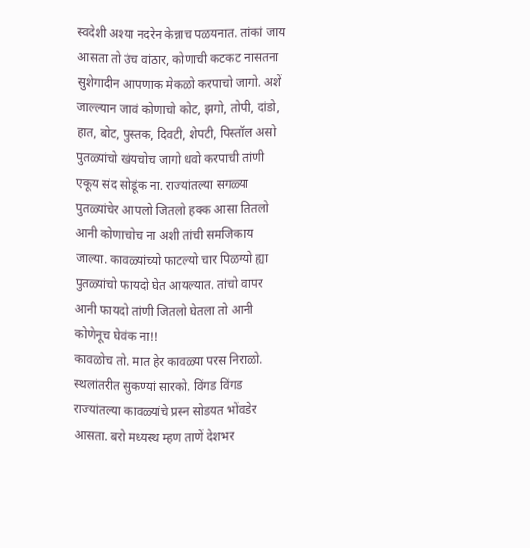स्वदेशी अश्या नदरेन केन्नाच पळयनात. तांकां जाय आसता तो उंच वांठार, कोणाची कटकट नासतना सुशेगादीन आपणाक मेकळो करपाचो जागो. अशें जाल्ल्यान जावं कोणाचो कोट, झगो, तोपी, दांडो, हात, बोट, पुस्तक, दिवटी, शेपटी, पिस्तॉल असो पुतळ्यांचो खंयचोच जागो धवो करपाची तांणी एकूय संद सोडूंक ना. राज्यांतल्या सगळ्या पुतळ्यांचेर आपलो जितलो हक्क आसा तितलो आनी कोणाचोच ना अशी तांची समजिकाय जाल्या. कावळ्यांच्यो फाटल्यो चार पिळग्यो ह्या पुतळ्यांचो फायदो घेत आयल्यात. तांचो वापर आनी फायदो तांणी जितलो घेतला तो आनी कोणेनूच घेवंक ना!!
कावळोच तो. मात हेर कावळ्या परस निराळो. स्थलांतरीत सुकण्यां सारको. विंगड विंगड राज्यांतल्या कावळ्यांचे प्रस्न सोडयत भोंवडेर आसता. बरो मध्यस्थ म्हण ताणें देशभर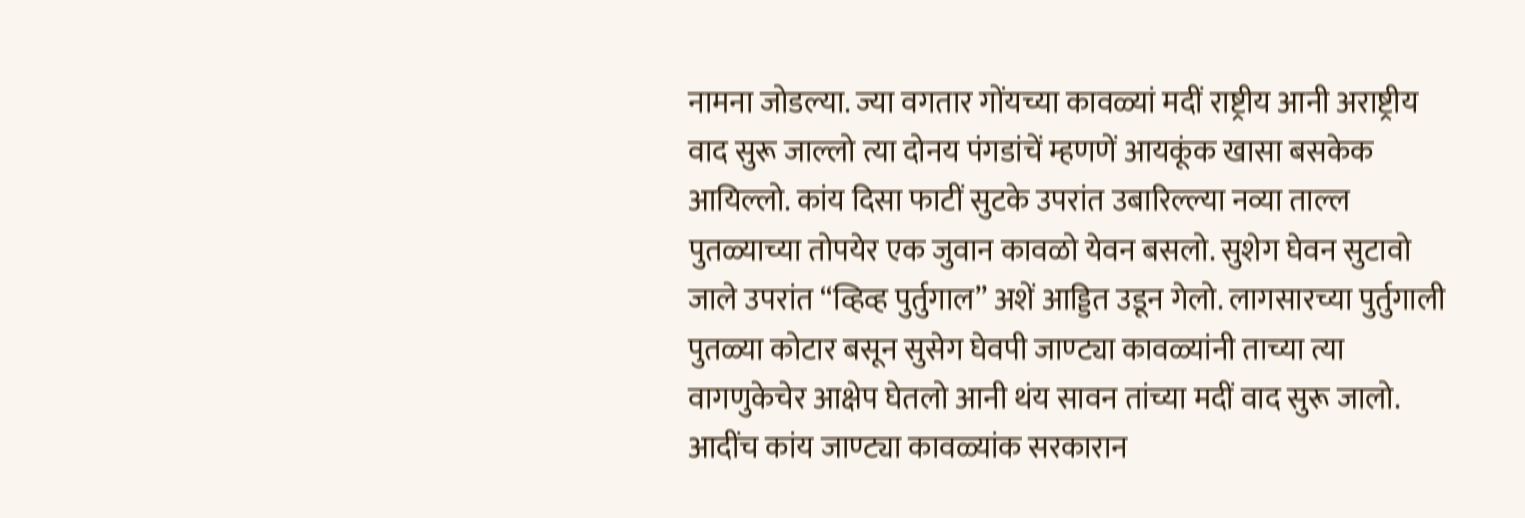नामना जोडल्या. ज्या वगतार गोंयच्या कावळ्यां मदीं राष्ट्रीय आनी अराष्ट्रीय वाद सुरू जाल्लो त्या दोनय पंगडांचें म्हणणें आयकूंक खासा बसकेक आयिल्लो. कांय दिसा फाटीं सुटके उपरांत उबारिल्ल्या नव्या ताल्ल पुतळ्याच्या तोपयेर एक जुवान कावळो येवन बसलो. सुशेग घेवन सुटावो जाले उपरांत “व्हिव्ह पुर्तुगाल” अशें आड्डित उडून गेलो. लागसारच्या पुर्तुगाली पुतळ्या कोटार बसून सुसेग घेवपी जाण्ट्या कावळ्यांनी ताच्या त्या वागणुकेचेर आक्षेप घेतलो आनी थंय सावन तांच्या मदीं वाद सुरू जालो. आदींच कांय जाण्ट्या कावळ्यांक सरकारान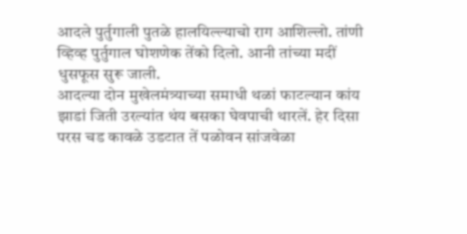आदले पुर्तुगाली पुतळे हालयिल्ल्याचो राग आशिल्लो. तांणी व्हिव्ह पुर्तुगाल घोशणेक तेंको दिलो. आनी तांच्या मदीं धुसफूस सुरू जाली.
आदल्या दोन मुखेलमंत्र्याच्या समाधी थळां फाटल्यान कांय झाडां जिती उरल्यांत थंय बसका घेवपाची थारलें. हेर दिसा परस चड कावळे उडटात तें पळोवन सांजवेळा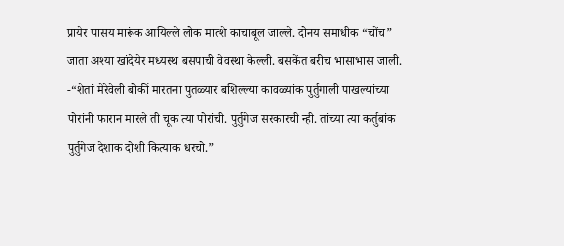प्रायेर पासय मारूंक आयिल्ले लोक मात्शे काचाबूल जाल्ले. दोनय समाधीक “चोंच” जाता अश्या खांदेयेर मध्यस्थ बसपाची वेवस्था केल्ली. बसकेंत बरीच भासाभास जाली.
-“शेतां मेरेवेली बोकीं मारतना पुतळ्यार बशिल्ल्या कावळ्यांक पुर्तुगाली पाखल्यांच्या पोरांनी फारान मारले ती चूक त्या पोरांची. पुर्तुगेज सरकारची न्ही. तांच्या त्या कर्तुबांक पुर्तुगेज देशाक दोशी कित्याक धरचो.”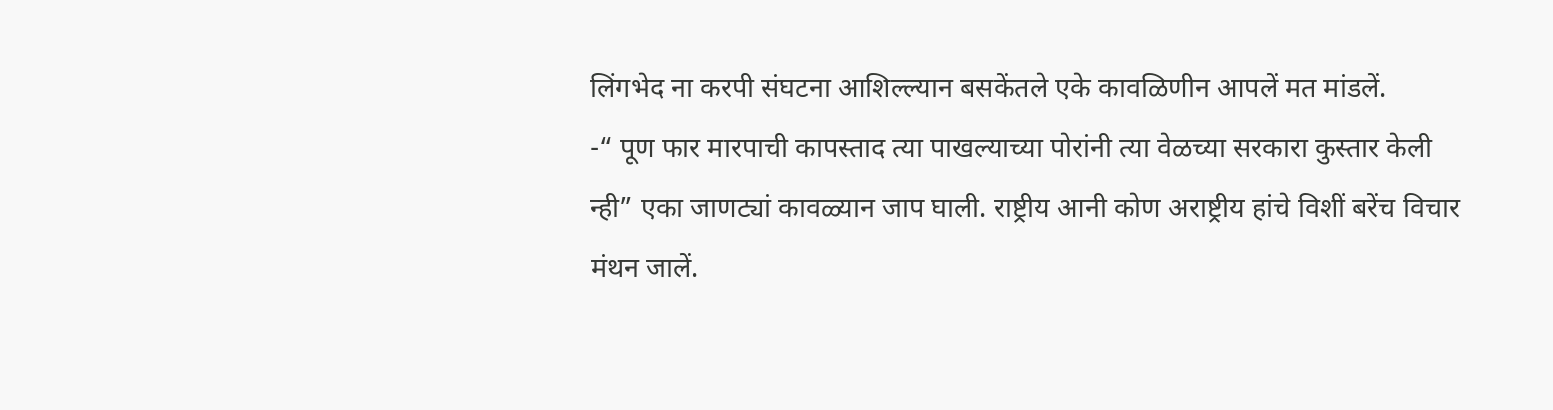लिंगभेद ना करपी संघटना आशिल्ल्यान बसकेंतले एके कावळिणीन आपलें मत मांडलें.
-“ पूण फार मारपाची कापस्ताद त्या पाखल्याच्या पोरांनी त्या वेळच्या सरकारा कुस्तार केली न्ही” एका जाणट्यां कावळ्यान जाप घाली. राष्ट्रीय आनी कोण अराष्ट्रीय हांचे विशीं बरेंच विचार मंथन जालें.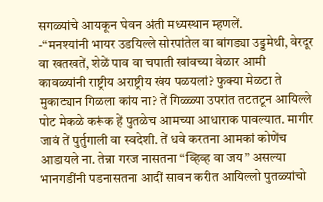सगळ्यांचे आयकून घेवन अंती मध्यस्थान म्हणलें.
-“मनश्यांनी भायर उडयिल्ले सोरपांतेल वा बांगड्या उड्डमेथी, वेरदूर वा खतखतें, शेळें पाव वा चपाती खांवच्या वेळार आमी कावळ्यांनी राष्ट्रीय अराष्ट्रीय खंय पळयलां? फुक्या मेळटा ते मुकाट्यान गिळला कांय ना? तें गिळ्ळ्या उपरांत तटतटून आयिल्ले पोट मेकळे करूंक हें पुतळेच आमच्या आधाराक पावल्यात. मागीर जावं तें पुर्तुगाली वा स्वदेशी. तें धवे करतना आमकां कोणेंच आडायले ना. तेन्ना गरज नासतना “व्हिव्ह वा जय” असल्या भानगडींनी पडनासतना आदीं सावन करीत आयिल्लो पुतळ्यांचो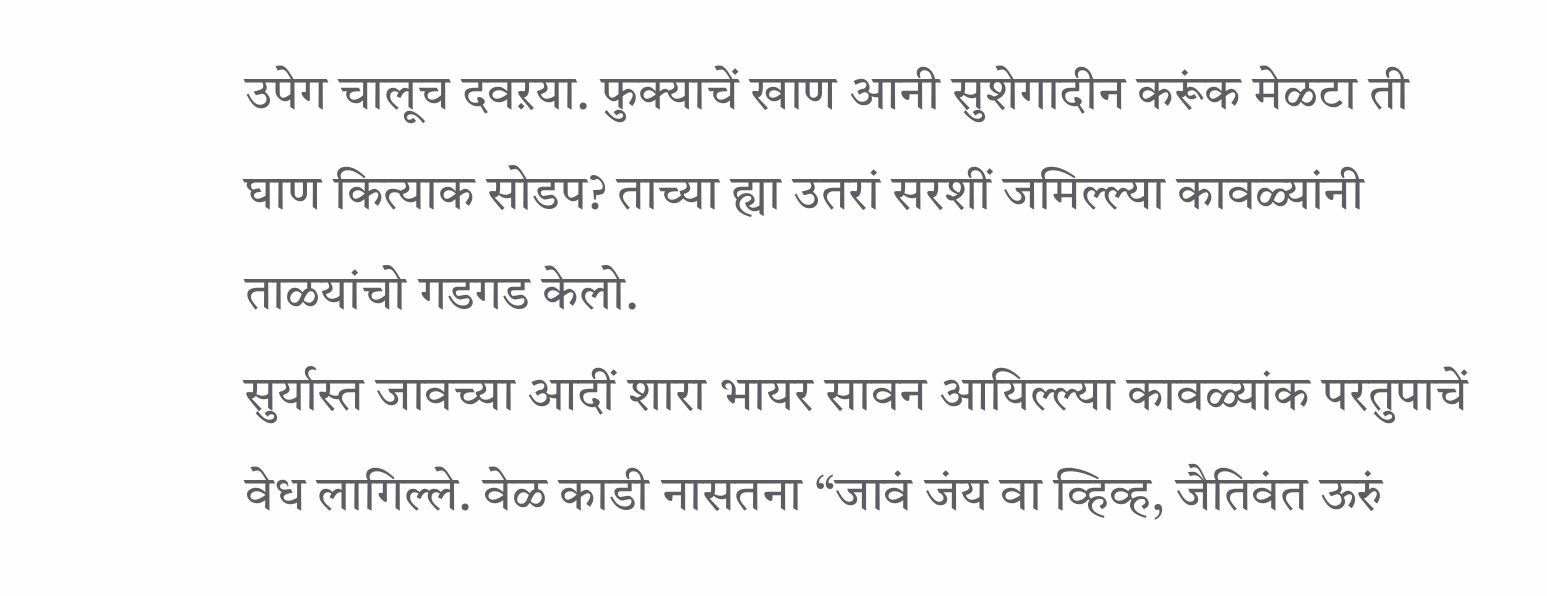उपेग चालूच दवऱया. फुक्याचें खाण आनी सुशेगादीन करूंक मेळटा ती घाण कित्याक सोडप? ताच्या ह्या उतरां सरशीं जमिल्ल्या कावळ्यांनी ताळयांचो गडगड केलो.
सुर्यास्त जावच्या आदीं शारा भायर सावन आयिल्ल्या कावळ्यांक परतुपाचें वेध लागिल्ले. वेळ काडी नासतना “जावं जंय वा व्हिव्ह, जैतिवंत ऊरुं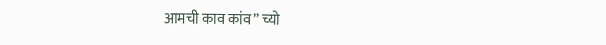आमची काव कांव” च्यो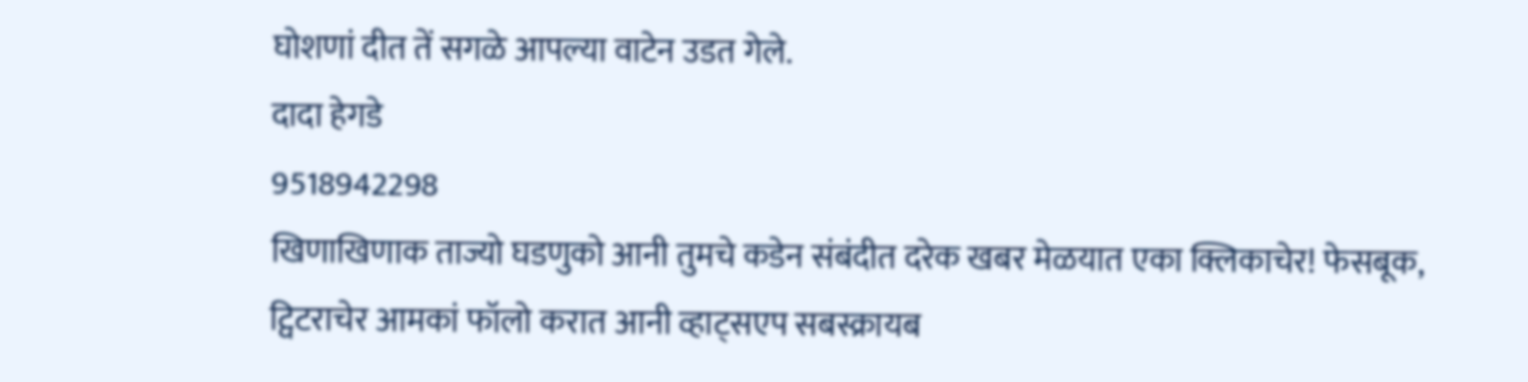घोशणां दीत तें सगळे आपल्या वाटेन उडत गेले.
दादा हेगडे
9518942298
खिणाखिणाक ताज्यो घडणुको आनी तुमचे कडेन संबंदीत दरेक खबर मेळयात एका क्लिकाचेर! फेसबूक, ट्विटराचेर आमकां फॉलो करात आनी व्हाट्सएप सबस्क्रायब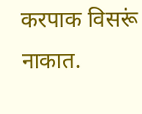करपाक विसरूं नाकात.